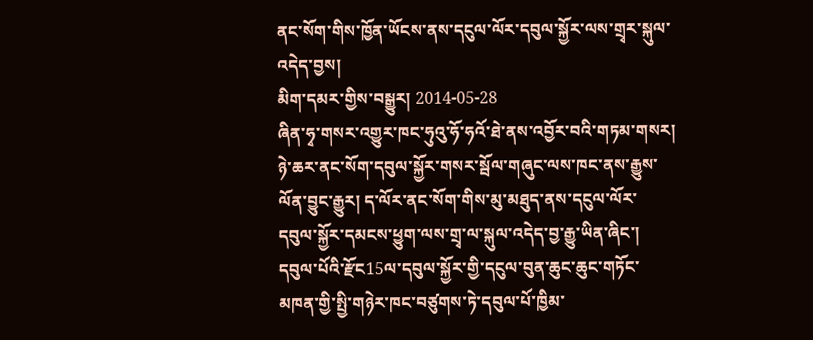ནང་སོག་གིས་ཁྱོན་ཡོངས་ནས་དངུལ་ལོར་དབུལ་སྐྱོར་ལས་གྲྭར་སྐུལ་འདེད་བྱས།
མིག་དམར་གྱིས་བསྒྱུར། 2014-05-28
ཞིན་ཧྭ་གསར་འགྱུར་ཁང་ཧུའུ་ཧོ་ཧའོ་ཐེ་ནས་འབྱོར་བའི་གཏམ་གསར། ཉེ་ཆར་ནང་སོག་དབུལ་སྐྱོར་གསར་སྦོལ་གཞུང་ལས་ཁང་ནས་རྒྱུས་ལོན་བྱུང་རྒྱུར། ད་ལོར་ནང་སོག་གིས་མུ་མཐུད་ནས་དངུལ་ལོར་དབུལ་སྐྱོར་དམངས་ཕྱུག་ལས་གྲྭ་ལ་སྐུལ་འདེད་བྱ་རྒྱུ་ཡིན་ཞིང་། དབུལ་པོའི་རྫོང15ལ་དབུལ་སྐྱོར་གྱི་དངུལ་བུན་ཆུང་ཆུང་གཏོང་མཁན་གྱི་སྤྱི་གཉེར་ཁང་བཙུགས་ཏེ་དབུལ་པོ་ཁྱིམ་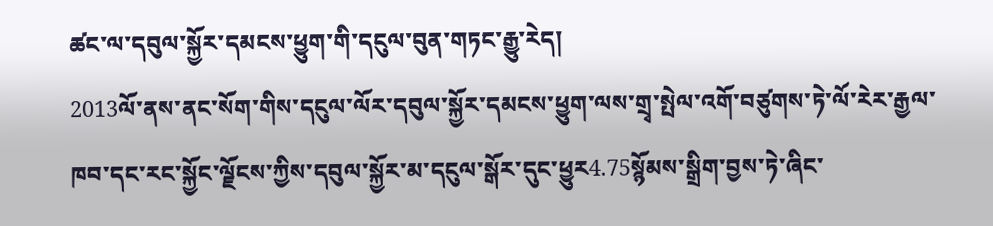ཚང་ལ་དབུལ་སྐྱོར་དམངས་ཕྱུག་གི་དངུལ་བུན་གཏང་རྒྱུ་རེད།
2013ལོ་ནས་ནང་སོག་གིས་དངུལ་ལོར་དབུལ་སྐྱོར་དམངས་ཕྱུག་ལས་གྲྭ་སྤེལ་འགོ་བཙུགས་ཏེ་ལོ་རེར་རྒྱལ་ཁབ་དང་རང་སྐྱོང་ལྗོངས་ཀྱིས་དབུལ་སྐྱོར་མ་དངུལ་སྒོར་དུང་ཕྱུར4.75སྙོམས་སྒྲིག་བྱས་ཏེ་ཞིང་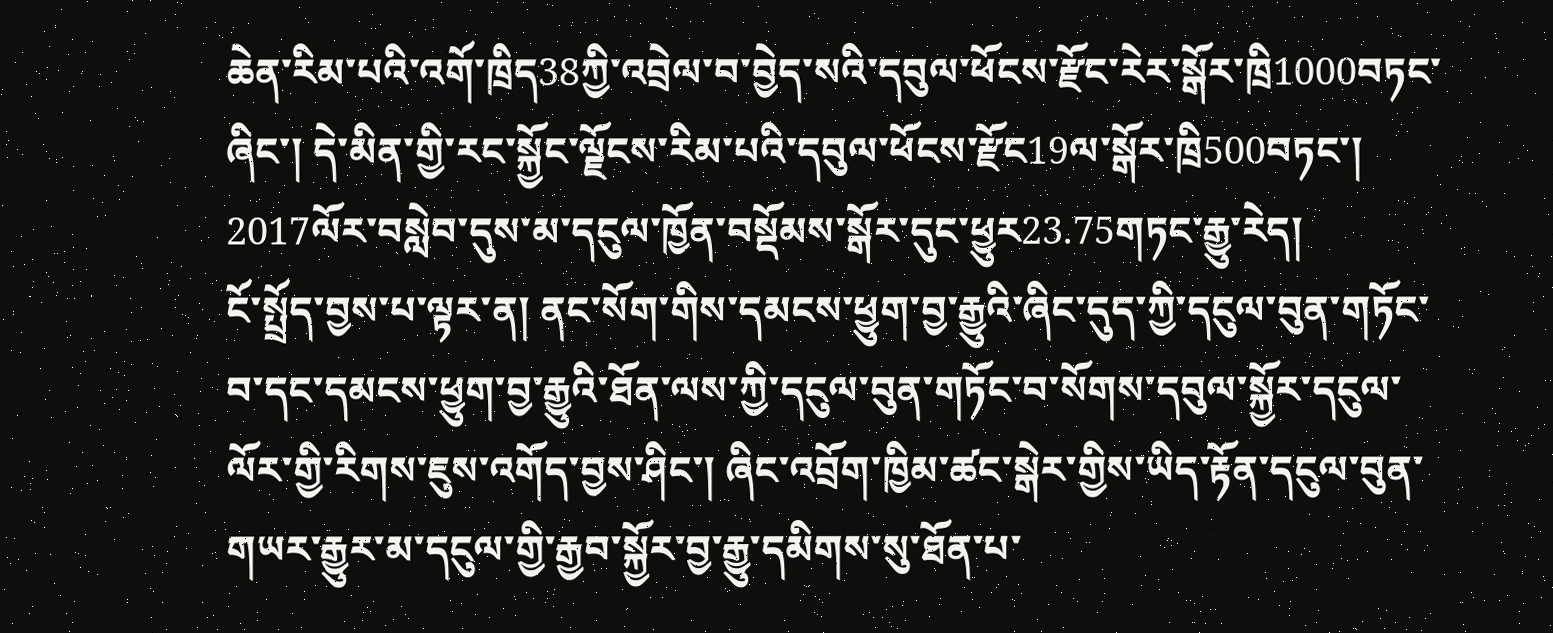ཆེན་རིམ་པའི་འགོ་ཁྲིད38ཀྱི་འབྲེལ་བ་བྱེད་སའི་དབུལ་ཕོངས་རྫོང་རེར་སྒོར་ཁྲི1000བཏང་ཞིང་། དེ་མིན་གྱི་རང་སྐྱོང་ལྗོངས་རིམ་པའི་དབུལ་ཕོངས་རྫོང19ལ་སྒོར་ཁྲི500བཏང་། 2017ལོར་བསླེབ་དུས་མ་དངུལ་ཁྱོན་བསྡོམས་སྒོར་དུང་ཕྱུར23.75གཏང་རྒྱུ་རེད།
ངོ་སྤྲོད་བྱས་པ་ལྟར་ན། ནང་སོག་གིས་དམངས་ཕྱུག་བྱ་རྒྱུའི་ཞིང་དུད་ཀྱི་དངུལ་བུན་གཏོང་བ་དང་དམངས་ཕྱུག་བྱ་རྒྱུའི་ཐོན་ལས་ཀྱི་དངུལ་བུན་གཏོང་བ་སོགས་དབུལ་སྐྱོར་དངུལ་ལོར་གྱི་རིགས་ཇུས་འགོད་བྱས་ཤིང་། ཞིང་འབྲོག་ཁྱིམ་ཚང་སྒེར་གྱིས་ཡིད་རྟོན་དངུལ་བུན་གཡར་རྒྱུར་མ་དངུལ་གྱི་རྒྱབ་སྐྱོར་བྱ་རྒྱུ་དམིགས་སུ་ཐོན་པ་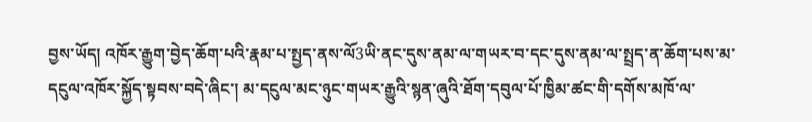བྱས་ཡོད། འཁོར་རྒྱུག་བྱེད་ཆོག་པའི་རྣམ་པ་སྤྱད་ནས་ལོ3ཡི་ནང་དུས་ནམ་ལ་གཡར་བ་དང་དུས་ནམ་ལ་སྤྲད་ན་ཆོག་པས་མ་དངུལ་འཁོར་སྐྱོད་སྟབས་བདེ་ཞིང་། མ་དངུལ་མང་ཉུང་གཡར་རྒྱུའི་སྙན་ཞུའི་ཐོག་དབུལ་པོ་ཁྱིམ་ཚང་གི་དགོས་མཁོ་ལ་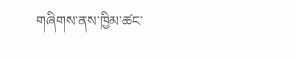གཞིགས་ནས་ཁྱིམ་ཚང་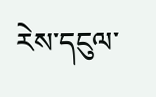རེས་དངུལ་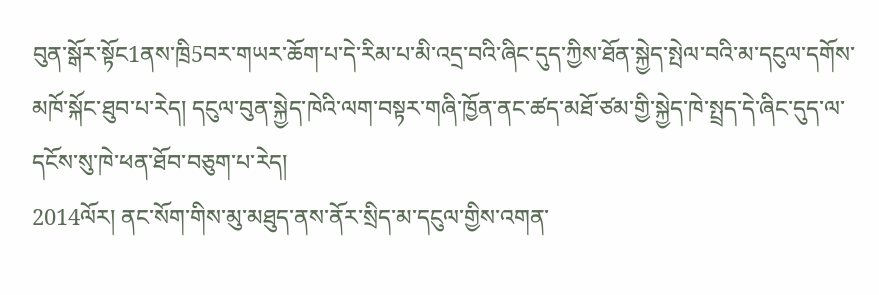བུན་སྒོར་སྟོང1ནས་ཁྲི5བར་གཡར་ཆོག་པ་དེ་རིམ་པ་མི་འདྲ་བའི་ཞིང་དུད་ཀྱིས་ཐོན་སྐྱེད་སྤེལ་བའི་མ་དངུལ་དགོས་མཁོ་སྐོང་ཐུབ་པ་རེད། དངུལ་བུན་སྐྱེད་ཁེའི་ལག་བསྟར་གཞི་ཁྱོན་ནང་ཚད་མཐོ་ཙམ་གྱི་སྐྱེད་ཁེ་སྤྲད་དེ་ཞིང་དུད་ལ་དངོས་སུ་ཁེ་ཕན་ཐོབ་བཅུག་པ་རེད།
2014ལོར། ནང་སོག་གིས་མུ་མཐུད་ནས་ནོར་སྲིད་མ་དངུལ་གྱིས་འགན་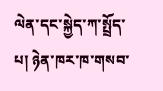ལེན་དང་སྐྱེད་ཀ་སྤྲོད་པ། ཉེན་ཁར་ཁ་གསབ་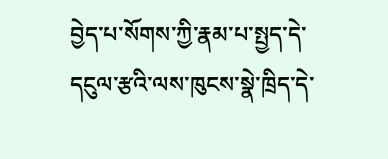བྱེད་པ་སོགས་ཀྱི་རྣམ་པ་སྤྱད་དེ་དངུལ་རྩའི་ལས་ཁུངས་སྣེ་ཁྲིད་དེ་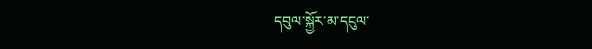དབུལ་སྐྱོར་མ་དངུལ་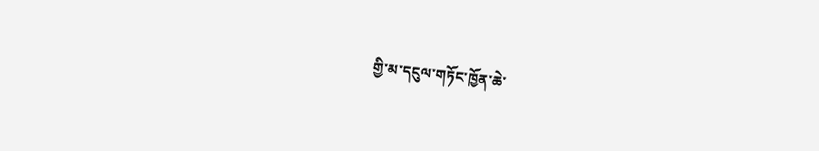གྱི་མ་དངུལ་གཏོང་ཁྱོན་ཆེ་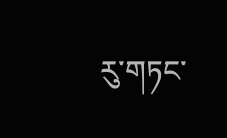རུ་གཏང་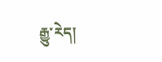རྒྱུ་རེད།